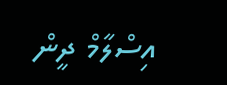އިސްލާމް ދީން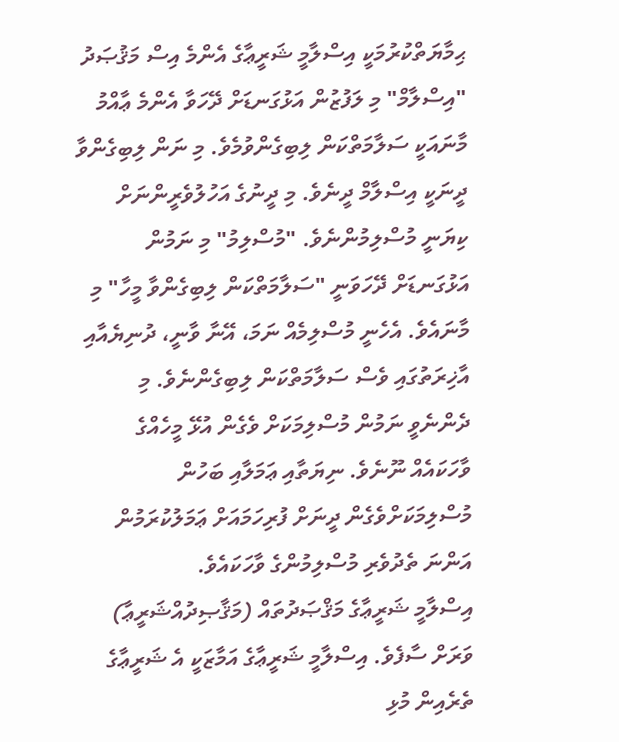ޙިމާޔަތްކުރުމަކީ އިސްލާމީ ޝަރީޢާގެ އެންމެ އިސް މަޤުޞަދު
"އިސްލާމް" މި ލަފުޒުން އަޅުގަނޑަށް ދޭހަވާ އެންމެ ޢާއްމު މާނައަކީ ސަލާމަތްކަން ލިބިގެންވުމެވެ. މި ނަން ލިބިގެންވާ ދީނަކީ އިސްލާމް ދީނެވެ. މި ދީނުގެ އަހުލުވެރީންނަށް ކިޔަނީ މުސްލިމުންނެވެ. "މުސްލިމު" މި ނަމުން އަޅުގަނޑަށް ދޭހަވަނީ "ސަލާމަތްކަން ލިބިގެންވާ މީހާ" މި މާނައެވެ. އެހެނީ މުސްލިމެއް ނަމަ، އޭނާ ވާނީ، ދުނިޔެއާއި އާޚިރަތުގައި ވެސް ސަލާމަތްކަން ލިބިގެންނެވެ. މި ދެންނެވީ ނަމުން މުސްލިމަކަށް ވެގެން އުޅޭ މީހެއްގެ ވާހަކައެއް ނޫނެވެ. ނިޔަތާއި ޢަމަލާއި ބަހުން މުސްލިމަކަށްވެގެން ދީނަށް ފުރިހަމައަށް ޢަމަލުކުރަމުން އަންނަ ތެދުވެރި މުސްލިމުންގެ ވާހަކައެވެ.
އިސްލާމީ ޝަރީޢާގެ މަޤްޞަދުތައް (މަޤާޞިދުއްޝަރީޢާ) ވަރަށް ސާފެވެ. އިސްލާމީ ޝަރީޢާގެ އަމާޒަކީ އެ ޝަރީޢާގެ ތެރެއިން މުޅި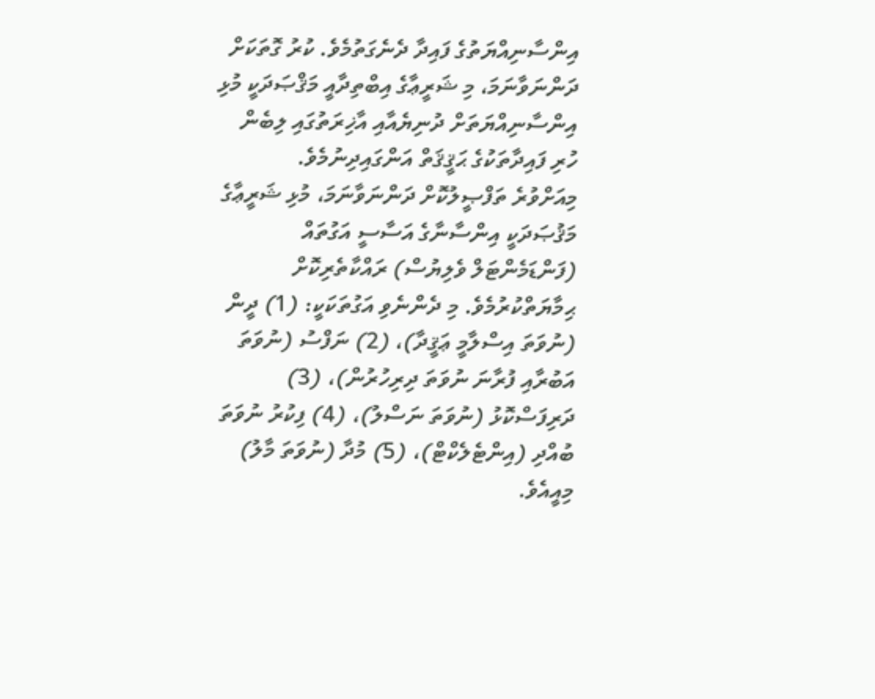އިންސާނިއްޔަތުގެ ފައިދާ ދެނެގަތުމެވެ. ކުރު ގޮތަކަށް ދަންނަވާނަމަ، މި ޝަރީޢާގެ އިބްތިދާއީ މަޤްޞަދަކީ މުޅި އިންސާނިއްޔަތަށް ދުނިޔެއާއި އާޚިރަތުގައި ލިބެން ހުރި ފައިދާތަކުގެ ޙަޤީޤަތް އަންގައިދިނުމެވެ.
މިއަށްވުރެ ތަފްޞީލުކޮށް ދަންނަވާނަމަ، މުޅި ޝަރީޢާގެ މަޤުޞަދަކީ އިންސާނާގެ އަސާސީ އަގުތައް (ފަންޑަމެންޓަލް ވެލިޔުސް) ރައްކާތެރިކޮށް ޙިމާޔަތްކުރުމެވެ. މި ދެންނެވި އަގުތަކަކީ: (1) ދީން (ނުވަތަ އިސްލާމީ ޢަޤީދާ)، (2) ނަފްސު (ނުވަތަ އަބުރާއި ފުރާނަ ނުވަތަ ދިރިހުރުން)، (3) ދަރިފަސްކޮޅު (ނުވަތަ ނަސްލު)، (4) ފިކުރު ނުވަތަ ބުއްދި (އިންޓެލެކްޓް)، (5) މުދާ (ނުވަތަ މާލު) މިއީއެވެ.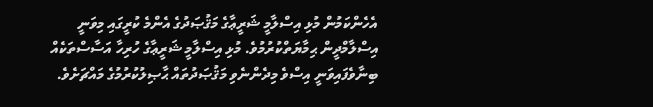އެހެންކަމުން މުޅި އިސްލާމީ ޝަރީޢާގެ މަޤުޞަދުގެ އެންމެ ކުރީގައި މިވަނީ އިސްލާމްދީން ޙިމާޔަތްކުރުމުވެ. މުޅި އިސްލާމީ ޝަރީޢާގެ ހުރިހާ އަސާސްތަކެއް ބިނާވެފައިވަނީ އިސްވެ މިދެންނެވި މަޤުޞަދުތައް ޙާޞިލުކުރުމުގެ މައްޗަށެވެ.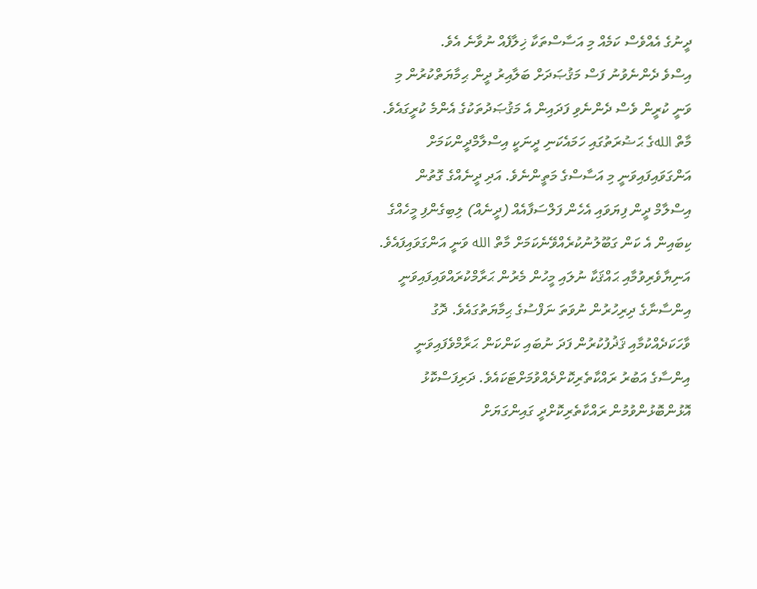ދީނުގެ އެއްވެސް ކަމެއް މި އަސާސްތަކާ ޚިލާފެއް ނުވާނެ އެވެ.
އިސްވެ ދެންނެވުނު ފަސް މަޤުޞަދަށް ބަލާއިރު ދީން ޙިމާޔަތްކުރުން މި ވަނީ ކުރީން ވެސް ދެންނެވި ފަދައިން އެ މަޤުޞަދުތަކުގެ އެންމެ ކުރީގައެވެ. މާތް اللهގެ ޙަޟުރަތުގައި ހަމައެކަނި ދީނަކީ އިސްލާމްދީންކަމަށް އަންގަވައިފައިވަނީ މި އަސާސްގެ މަތީންނެވެ. އަދި ދީނެއްގެ ގޮތުން އިސްލާމް ދީން ފިޔަވައި އެހެން ފަލްސަފާއެއް (ދީނެއް) ލިބިގެންފި މީހެއްގެ ކިބައިން އެ ކަން ގަބޫލުނުކުރެއްވޭނެކަމަށް މާތް الله ވަނީ އަންގަވައިފައެވެ.  އަނިޔާވެރިވުމާއި ޙައްޤަކާ ނުލައި މީހުން މެރުން ޙަރާމްކުރައްވައިފައިވަނީ އިންސާނާގެ ދިރިހުރުން ނުވަތަ ނަފްސުގެ ޙިމާޔަތުގައެވެ. ދޮގު ވާހަކަދެއްކުމާއި ޤަޛުފުކުރުން ފަދަ ނުބައި ކަންކަން ޙަރާމްވެފައިވަނީ އިންސާގެ އަބުރު ރައްކާތެރިކޮށްދެއްވުމަށްޓަކައެވެ. ދަރިފަސްކޮޅު އޮޅުންބޮޅުންވުމުން ރައްކާތެރިކޮށްދީ ގައިންގަޔަށް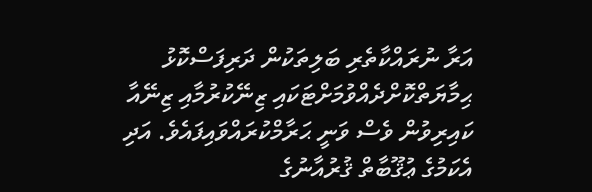އަރާ ނުރައްކާތެރި ބަލިތަކުން ދަރިފަސްކޮޅު ޙިމާޔަތްކޮށްދެއްވުމަށްޓަކައި ޒިނޭކުރުމާއި ޒިނޭއާ ކައިރިވުން ވެސް ވަނީ ޙަރާމްކުރައްވައިފައެވެ. އަދި އެކަމުގެ ޢުޤޫބާތް ޤުރުއާނުގެ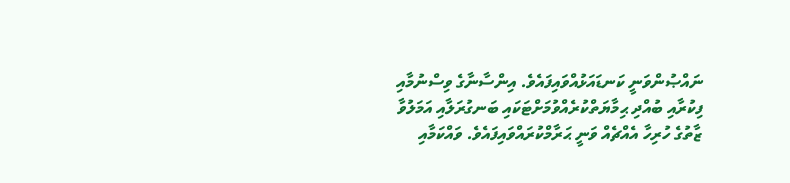ނައްޞުންވަނީ ކަނޑައަޅުއްވައިފައެވެ. އިންސާނާގެ ވިސްނުމާއި ފިކުރާއި ބުއްދި ޙިމާޔަތްކުރެއްވުމަށްޓަކައި ބަނގުރަލާއި އަމަލުވާ ޒާތުގެ ހުރިހާ އެއްޗެއް ވަނީ ޙަރާމްކުރައްވައިފައެވެ. ވައްކަމާއި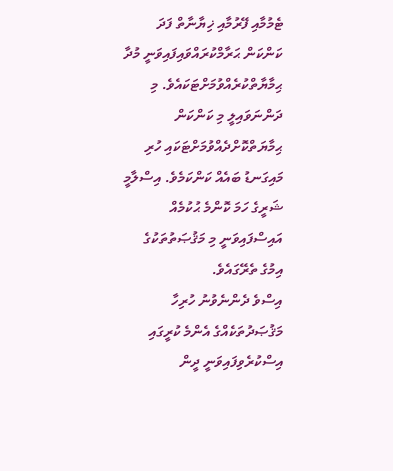ޓެމުމާއި ފޭރުމާއި ޚިޔާނާތް ފަދަ ކަންކަން ޙަރާމްކުރައްވައިފައިވަނީ މުދާ ޙިމާޔާތްކުރެއްވުމަށްޓަކައެވެ. މި ދަންނަވައިލީ މި ކަންކަން ޙިމާޔަތްކޮށްދެއްވުމަށްޓަކައި ހުރި މައިގަނޑު ބައެއް ކަންކަމެވެ. އިސްލާމީ ޝަރީގެ ހަމަ ކޮންމެ ޙުކުމެއް އައިސްފައިވަނީ މި މަޤުޞަތުތަކުގެ އިމުގެ ތެރޭގައެވެ.
އިސްވެ ދެންނެވުނު ހުރިހާ މަޤުޞަދުތަކެއްގެ އެންމެ ކުރީގައި އިސްކުރެވިފައިވަނީ ދީން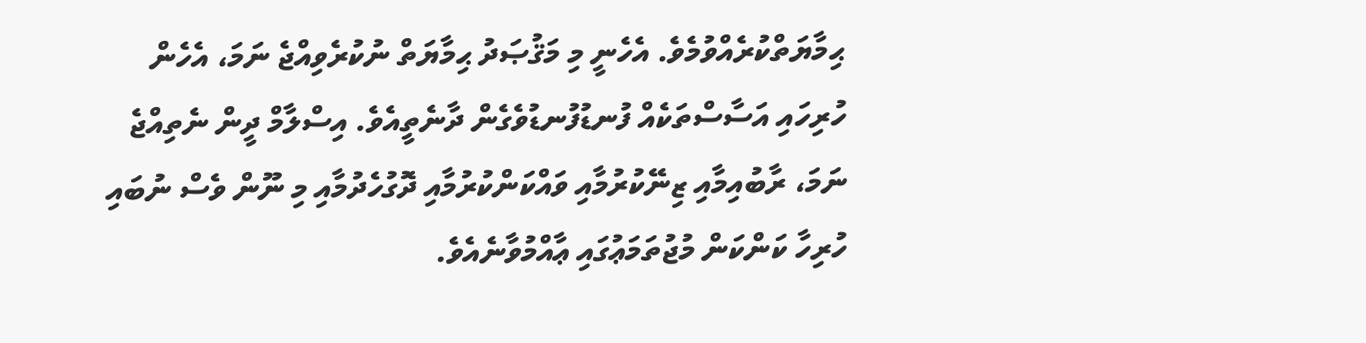ޙިމާޔަތްކުރެއްވުމެވެ. އެހެނީ މި މަޤުޞަދު ޙިމާޔަތް ނުކުރެވިއްޖެ ނަމަ، އެހެން ހުރިހައި އަސާސްތަކެއް ފުނޑުފުނޑުވެގެން ދާނެތީއެވެ. އިސްލާމް ދީން ނެތިއްޖެ ނަމަ، ރާބުއިމާއި ޒިނޭކުރުމާއި ވައްކަންކުރުމާއި ދޮގުހެދުމާއި މި ނޫން ވެސް ނުބައި ހުރިހާ ކަންކަން މުޖުތަމަޢުގައި ޢާއްމުވާނެއެވެ.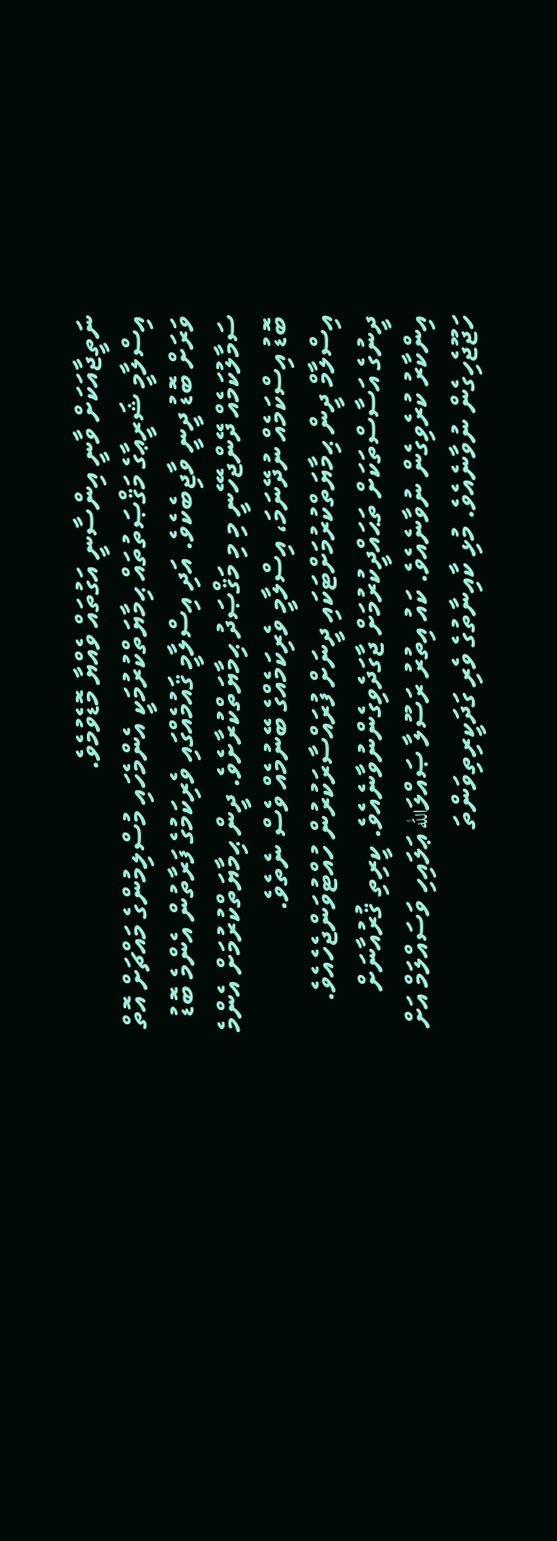ނަތީޖާއަކަށް ވާނީ އިންސާނީ އަގުތައް ވެއްޔާ މޮޑެވުމެވެ.
އިސްލާމީ ޝަރީޢާގެ މަޤްޞަތުތައް ޙިމާޔަތްކުރުމަކީ އެންމެހައި މުސްލިމުންގެ މައްޗަށް އޮތް ވަރަށް ބޮޑު ދީނީ ވާޖިބެކެވެ. އަދި އިސްލާމީ ޤައުމެއްގައި ވެރިކަމުގެ ފަރާތުން އެންމެ ބޮޑު ސަމާލުކަމެއް ދޭންޖެހޭނީ މި މި މަޤްޞަދު ޙިމާޔަތްކުރާށެވެ. ދީން ޙިމާޔަތްކުރުމަށް އެންމެ ބޮޑު އިސްކަމެއް ނުދޭނަމަ، އިސްލާމީ ވެރިކަމެއްގެ ބޭނުމެއް ވެސް ނެތެވެ.
އިސްލާމް ދީން ޙިމާޔަތްކުރުމަށްޓަކައި ދީނަށް ފުރައްސާރަކުރުން ހުއްޓުވަންޖެހެއެވެ. ދީނުގެ އަސާސްތަކަށް ތަޙައްދީކުރުމަށް ޖާގަދެވިގެންނުވާނެއެވެ. ކީރިތި ޤުރުއާނަށް އިންކާރު ކުރެވިގެން ނުވާނެއެވެ. ކައު އިތުރު ރަސޫލާ ޞައްލަالله ޢަލައިހި ވަސައްލަމް އަށް ހަޖޫޖެހިގެން ނުވާނެއެވެ. މުޅި ކާއިނާތުގެ ވެރި ގަދަކީރިތިވަންތަ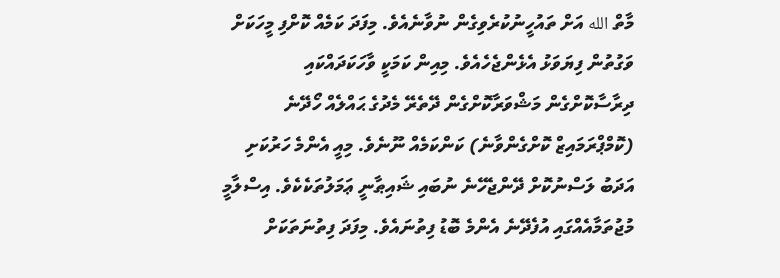މާތް الله އަށް ތައުހީނުކުރެވިގެން ނުވާނެއެވެ. މިފަދަ ކަމެއް ކޮށްފި މީހަކަށް ވަގުތުން ފިޔަވަޅު އެޅެންޖެހެއެވެ. މިއިން ކަމަކީ ވާހަކަދައްކައި ދިރާސާކޮށްގެން މަޝްވަރާކޮށްގެން ދޭތެރޭ މެދުގެ ޙައްލެއް ހޯދޭނެ (ކޮމްޕްރަމައިޒް ކޮށްގެންވާނެ) ކަންކަމެއް ނޫނެވެ. މިއީ އެންމެ ހަރުކަށި އަދަބު ލަސްނުކޮށް ދޭންޖެހޭނެ ނުބައި ޝައިޠާނީ ޢަމަލުތަކެކެވެ. އިސްލާމީ މުޖުތަމާއެއްގައި އުފެދޭނެ އެންމެ ބޮޑު ފިތުނައެވެ. މިފަދަ ފިތުނަތަކަށް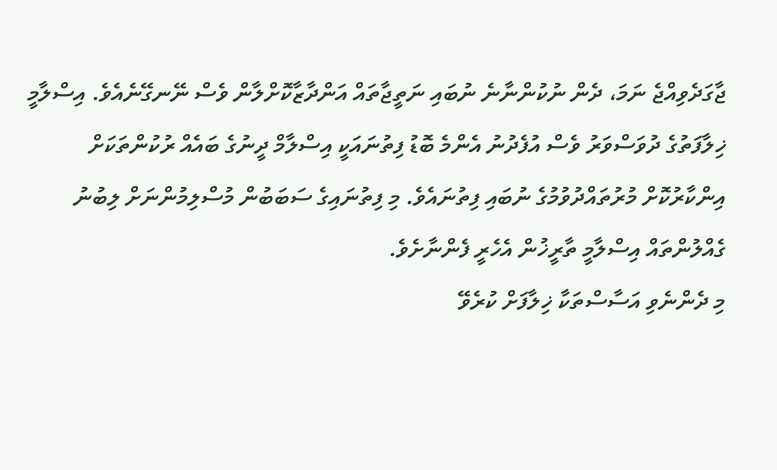ޖާގަދެވިއްޖެ ނަމަ، ދެން ނުކުންނާނެ ނުބައި ނަތީޖާތައް އަންދާޒާކޮށްލާން ވެސް ނޭނގޭނެއެވެ. އިސްލާމީ ޚިލާފަތުގެ ދުވަސްވަރު ވެސް އުފެދުނު އެންމެ ބޮޑު ފިތުނައަކީ އިސްލާމް ދީނުގެ ބައެއް ރުކުންތަކަށް އިންކާރުކޮށް މުރުތައްދުވުމުގެ ނުބައި ފިތުނައެވެ. މި ފިތުނައިގެ ސަބަބުން މުސްލިމުންނަށް ލިބުނު ގެއްލުންތައް އިސްލާމީ ތާރީޚުން އެހެރީ ފެންނާށެވެ.
މި ދެންނެވި އަސާސްތަކާ ޚިލާފަށް ކުރެވޭ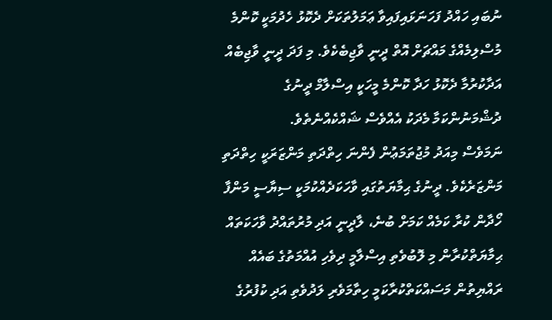ނުބައި ހައްދު ފަހަނަޅައިފައިވާ ޢަމަލުތަކަށް ދެކޮޅު ހެދުމަކީ ކޮންމެ މުސްލިމެއްގެ މައްޗަށް އޮތް ދީނީ ވާޖިބެކެވެ. މި ފަދަ ދީނީ ވާޖިބެއް އަދާކުރުމާ ދެކޮޅު ހަދާ ކޮންމެ މީހަކީ އިސްލާމް ދީނުގެ ދުޝްމަނުންކަމާ މެދަކު އެއްވެސް ޝައްކެއްނެތެވެ.
ނަމަވެސް މިއަދު މުޖުތަމަޢުން ފެންނަ ހިތްދަތި މަންޒަރަކީ ހިތްދަތި މަންޒަރެކެވެ. ދީނުގެ ޙިމާޔަތުގައި ވާހަކަދެއްކުމަކީ ސިޔާސީ މަންފާ ހޯދާން ކުރާ ކަމެއް ކަމަށް ބުނެ، ލާދީނީ އަދި މުރުތައްދު ވާހަކަތައް ޙިމާޔަތްކުރާން މި ލޮބުވެތި އިސްލާމީ ދިވެހި އުއްމަތުގެ ބައެއް ރައްޔިތުން މަސައްކަތްކުރާކަމީ ހިތާމަވެރި ލަދުވެތި އަދި ކުފުރުގެ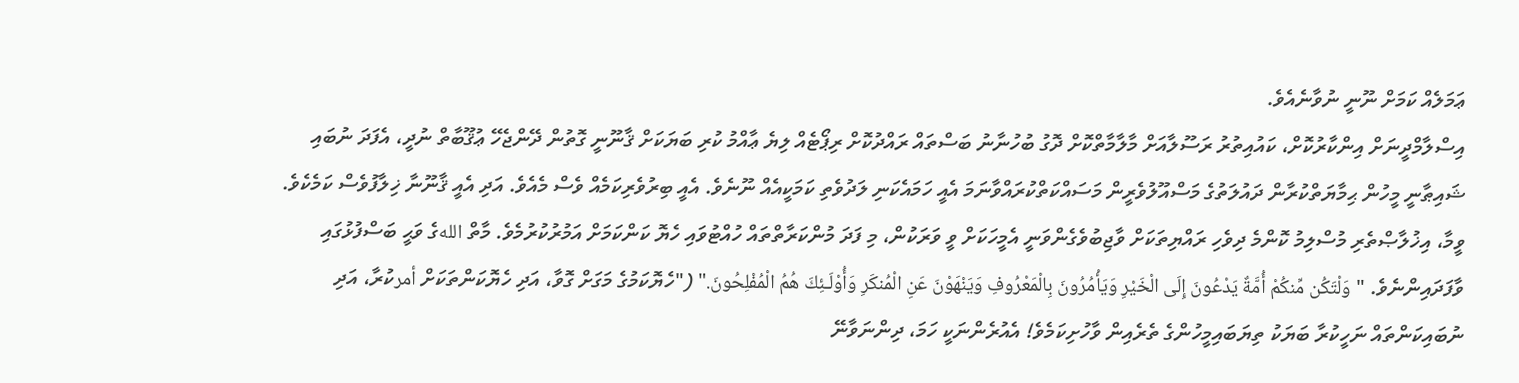ޢަމަލެއް ކަމަށް ނޫނީ ނުވާނެއެވެ.
އިސްލާމްދީނަށް އިންކާރުކޮށް، ކައުއިތުރު ރަސޫލާއަށް މާލާމާތްކޮށް ދޮގު ބުހުނާނު ބަސްތައް ރައްދުކޮށް ރިޕޯޓެއް ލިޔެ ޢާއްމު ކުރި ބަޔަކަށް ޤާނޫނީ ގޮތުން ދޭންޖެހޭ ޢުޤޫބާތް ނުދީ، އެފަދަ ނުބައި ޝައިޠާނީ މީހުން ޙިމާޔަތްކުރާން ދައުލަތުގެ މަސްއޫލުވެރީން މަސައްކަތްކުރައްވާނަމަ އެއީ ހަމައެކަނި ލަދުވެތި ކަމަކީއެއް ނޫނެވެ. އެއީ ބިރުވެރިކަމެއް ވެސް މެއެވެ. އަދި އެއީ ޤާނޫނާ ޚިލާފުވެސް ކަމެކެވެ.
ވީމާ، އިޚުލާޞްތެރި މުސްލިމު ކޮންމެ ދިވެހި ރައްޔިތަކަށް ވާޖިބުވެގެންވަނީ އެމީހަކަށް ވީ ވަރަކުން، މި ފަދަ މުންކަރާތްތައް ހުއްޓުވައި ހެޔޮ ކަންކަމަށް އަމުރުކުރުމެވެ. މާތް اللهގެ ވަޙީ ބަސްފުޅުގައި ވާފަދައިންނެވެ. " وَلْتَكُن مِّنكُمْ أُمَّةٌ يَدْعُونَ إِلَى الْخَيْرِ وَيَأْمُرُونَ بِالْمَعْرُوفِ وَيَنْهَوْنَ عَنِ الْمُنكَرِ وَأُوْلَـئِكَ هُمُ الْمُفْلِحُونَ." ("ހެޔޮކަމުގެ މަގަށް ގޮވާ، އަދި ހެޔޮކަންތަކަށް أمرކުރާ، އަދި ނުބައިކަންތައް ނަހީކުރާ ބަޔަކު ތިޔަބައިމީހުންގެ ތެރެއިން ވާހުށިކަމެވެ! އެއުރެންނަކީ ހަމަ، ދިންނަވާނޭ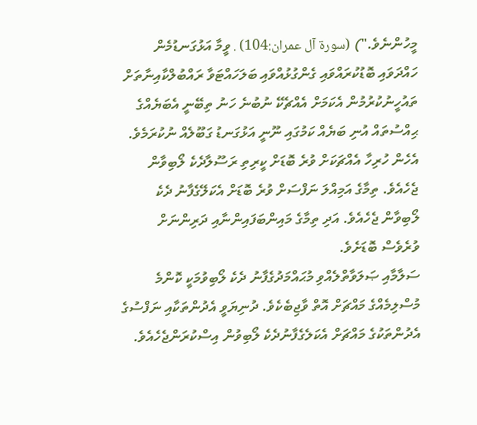މީހުންނެވެ.") (سورة آل عمران:104) . ވީމާ އަޅުގަނޑުމެން ހައްދަވައި ބޮޑުކުރައްވައި ގެންގުޅުއްވައި ބަލަހައްޓަވާ ރައްބުލްކާއިނާތަށް ތައުހީނުކުރުމުން އެކަމަށް އެއްޗެކޭ ނުބުނެ ހަނު ތިބޭނީ އެބަޔެއްގެ ޙިއްސުތައް އުނި ބަޔެއް ކަމުގައި ނޫނީ އަޅުގަނޑު ގަބޫލެއް ނުކުރަމެވެ.
އެހެން ހުރިހާ އެއްޗަކަށް ވުރެ ބޮޑަށް ކީރިތި ރަސޫލާދެކެ ލޯބިވާން ޖެހެއެވެ. ތިމާގެ އަމިއްލަ ނަފްސަށް ވުރެ ބޮޑަށް އެކަލޭގެފާނު ދެކެ ލޯބިވާން ޖެހެއެވެ. އަދި ތިމާގެ މައިންބަފައިންނާއި ދަރިންނަށް ވުރެވެސް ބޮޑަށެވެ.
ސަލާމާއި ޞަލަވާތްލެއްވި މުޙައްމަދުގެފާނު ދެކެ ލޯބިވުމަކީ ކޮންމެ މުސްލިމެއްގެ މައްޗަށް އޮތް ވާޖިބެކެވެ. ދުނިޔަވީ އެދުންތަކާއި ނަފްސުގެ އެދުންތަކުގެ މައްޗަށް އެކަލެގެފާނުދެކެ ލޯބިވުން އިސްކުރަންޖެހެއެވެ.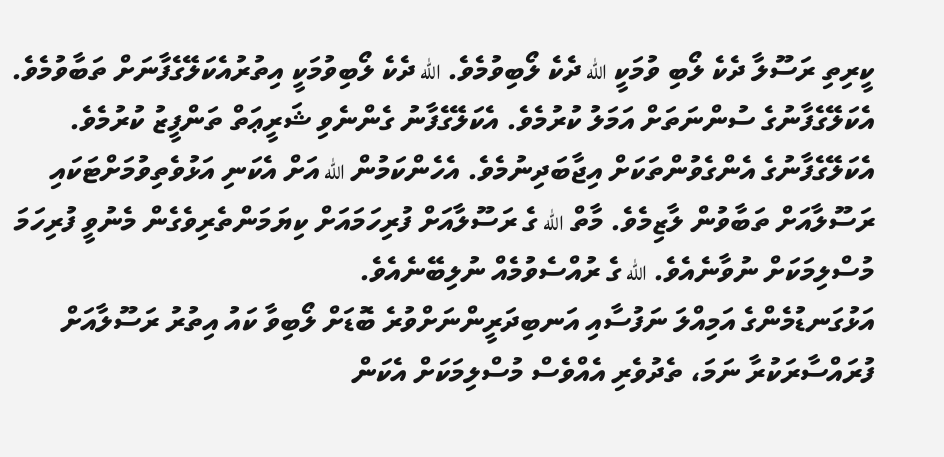ކީރިތި ރަސޫލާ ދެކެ ލޯބި ވުމަކީ الله ދެކެ ލޯބިވުމެވެ. الله ދެކެ ލޯބިވުމަކީ އިތުރުއެކަލޭގެފާނަށް ތަބާވުމެވެ. އެކަލޭގެފާނުގެ ސުންނަތަށް އަމަލު ކުރުމެވެ. އެކަލޭގެފާނު ގެންނެވި ޝަރީޢަތް ތަންފީޒު ކުރުމެވެ. އެކަލޭގެފާނުގެ އެންގެވުންތަކަށް އިޖާބަދިނުމެވެ. އެހެންކަމުން الله އަށް އެކަނި އަޅުވެތިވުމަށްޓަކައި ރަސޫލާއަށް ތަބާވުން ލާޒިމެވެ. މާތް الله ގެ ރަސޫލާއަށް ފުރިހަމައަށް ކިޔަމަންތެރިވެގެން މެނުވީ ފުރިހަމަ މުސްލިމަކަށް ނުވާނެއެވެ. الله ގެ ރުއްސެވުމެއް ނުލިބޭނެއެވެ.
އަޅުގަނޑުމެންގެ އަމިއްލަ ނަފުސާއި އަނބިދަރީންނަށްވުރެ ބޮޑަށް ލޯބިވާ ކައު އިތުރު ރަސޫލާއަށް ފުރައްސާރަކުރާ ނަމަ، ތެދުވެރި އެއްވެސް މުސްލިމަކަށް އެކަން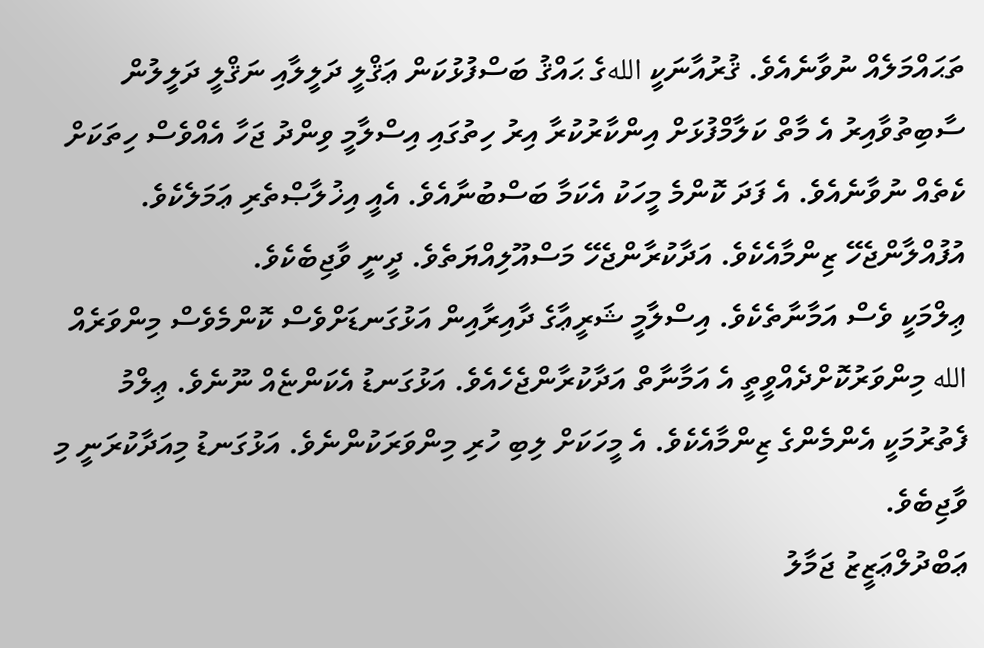ތަޙައްމަލެއް ނުވާނެއެވެ. ޤުރުއާނަކީ اللهގެ ޙައްޤު ބަސްފުޅުކަން ޢަޤްލީ ދަލީލާއި ނަޤްލީ ދަލީލުން ސާބިތުވާއިރު އެ މާތް ކަލާމްފުޅަށް އިންކާރުކުރާ އިރު ހިތުގައި އިސްލާމީ ވިންދު ޖަހާ އެއްވެސް ހިތަކަށް ކެތެއް ނުވާނެއެވެ. އެ ފަދަ ކޮންމެ މީހަކު އެކަމާ ބަސްބުނާއެވެ. އެއީ އިޚުލާޞްތެރި ޢަމަލެކެވެ. އުފުއްލާންޖެހޭ ޒިންމާއެކެވެ. އަދާކުރާންޖެހޭ މަސްއޫލިއްޔަތެވެ. ދީނީ ވާޖިބެކެވެ.
ޢިލްމަކީ ވެސް އަމާނާތެކެވެ. އިސްލާމީ ޝަރީޢާގެ ދާއިރާއިން އަޅުގަނޑަށްވެސް ކޮންމެވެސް މިންވަރެއް الله މިންވަރުކޮށްދެއްވީތީ އެ އަމާނާތް އަދާކުރާންޖެހެއެވެ. އަޅުގަނޑު އެކަންޏެއް ނޫނެވެ. ޢިލްމު ފެތުރުމަކީ އެންމެންގެ ޒިންމާއެކެވެ. އެ މީހަކަށް ލިބި ހުރި މިންވަރަކުންނެވެ. އަޅުގަނޑު މިއަދާކުރަނީ މި ވާޖިބެވެ.
ޢަބްދުލްޢަޒީޒު ޖަމާލު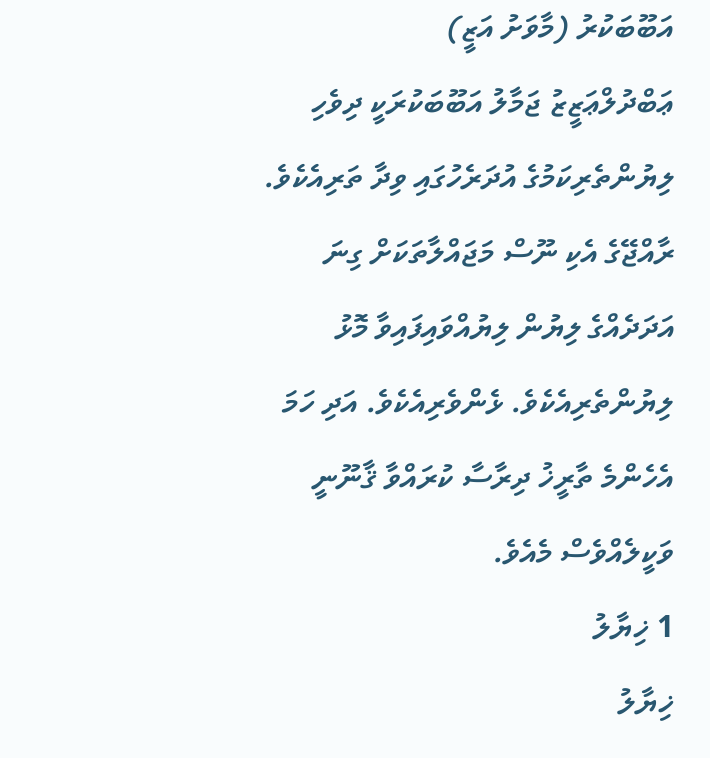އަބޫބަކުރު (މާވަށު އަޒީ)
ޢަބްދުލްޢަޒީޒު ޖަމާލު އަބޫބަކުރަކީ ދިވެހި ލިޔުންތެރިކަމުގެ އުދަރެހުގައި ވިދާ ތަރިއެކެވެ. ރާއްޖޭގެ އެކި ނޫސް މަޖައްލާތަކަށް ގިނަ އަދަދެއްގެ ލިޔުން ލިޔުއްވައިފައިވާ މޮޅު ލިޔުންތެރިއެކެވެ. ޅެންވެރިއެކެވެ. އަދި ހަމަ އެހެންމެ ތާރީޚު ދިރާސާ ކުރައްވާ ޤާނޫނީ ވަކީލެއްވެސް މެއެވެ.
1 ޚިޔާލު
ޚިޔާލު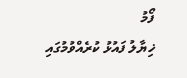ފޯމު
ޚިޔާލު ފައުޅު ކުރެއްވުމުގައި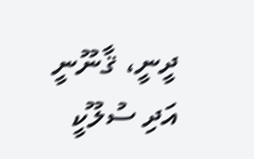ދީނީ، ޤާނޫނީ އަދި ސުލޫކީ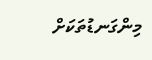މިންގަނޑުތަކަށް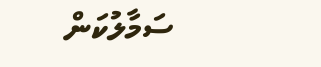ސަމާލުކަން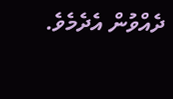ދެއްވުން އެދެމެވެ.